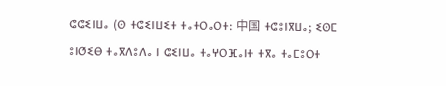ⵛⵛⵉⵏⵡⴰ (ⵙ ⵜⵛⵉⵏⵡⵉⵜ ⵜⴰⵜⵔⴰⵔⵜ: 中国 ⵜⵛⵓⵏⴳⵡⴰ; ⵉⵙⵎ ⵓⵏⵚⵉⴱ ⵜⴰⴳⴷⵓⴷⴰ ⵏ ⵛⵉⵏⵡⴰ ⵜⴰⵖⵔⴼⴰⵏⵜ ⵜⴳⴰ ⵜⴰⵎⵓⵔⵜ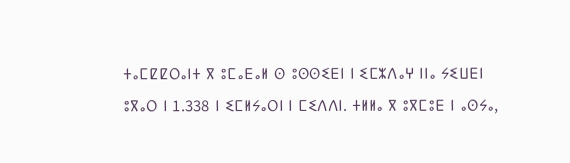ⵜⴰⵎⵇⵇⵔⴰⵏⵜ ⴳ ⵓⵎⴰⴹⴰⵍ ⵙ ⵓⵙⵙⵉⴹⵏ ⵏ ⵉⵎⵣⴷⴰⵖ ⵏⵏⴰ ⵢⵉⵡⴹⵏ ⵓⴳⴰⵔ ⵏ 1.338 ⵏ ⵉⵎⵍⵢⴰⵔⵏ ⵏ ⵎⵉⴷⴷⵏ. ⵜⵍⵍⴰ ⴳ ⵓⴳⵎⵓⴹ ⵏ ⴰⵙⵢⴰ,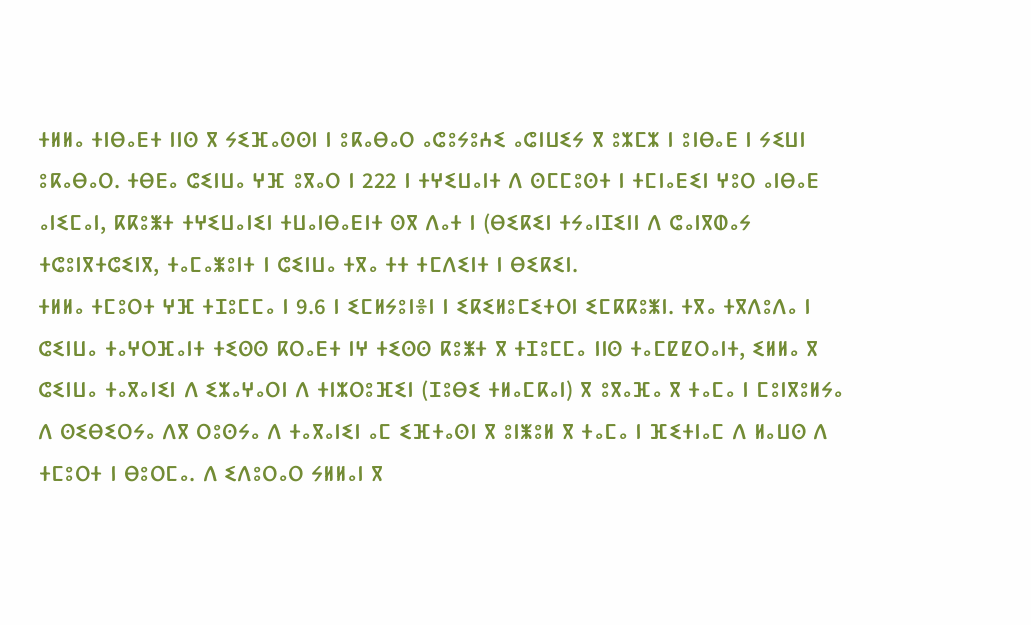ⵜⵍⵍⴰ ⵜⵏⴱⴰⴹⵜ ⵏⵏⵙ ⴳ ⵢⵉⴼⴰⵙⵙⵏ ⵏ ⵓⴽⴰⴱⴰⵔ ⴰⵛⵓⵢⵓⵄⵉ ⴰⵛⵏⵡⵉⵢ ⴳ ⵓⵣⵎⵣ ⵏ ⵓⵏⴱⴰⴹ ⵏ ⵢⵉⵡⵏ ⵓⴽⴰⴱⴰⵔ. ⵜⴱⴹⴰ ⵛⵉⵏⵡⴰ ⵖⴼ ⵓⴳⴰⵔ ⵏ 222 ⵏ ⵜⵖⵉⵡⴰⵏⵜ ⴷ ⵙⵎⵎⵓⵙⵜ ⵏ ⵜⵎⵏⴰⴹⵉⵏ ⵖⵓⵔ ⴰⵏⴱⴰⴹ ⴰⵏⵉⵎⴰⵏ, ⴽⴽⵓⵥⵜ ⵜⵖⵉⵡⴰⵏⵉⵏ ⵜⵡⴰⵏⴱⴰⴹⵏⵜ ⵙⴳ ⴷⴰⵜ ⵏ (ⴱⵉⴽⵉⵏ ⵜⵢⴰⵏⵊⵉⵏⵏ ⴷ ⵛⴰⵏⴳⵀⴰⵢ ⵜⵛⵓⵏⴳⵜⵛⵉⵏⴳ, ⵜⴰⵎⴰⵥⵓⵏⵜ ⵏ ⵛⵉⵏⵡⴰ ⵜⴳⴰ ⵜⵜ ⵜⵎⴷⵉⵏⵜ ⵏ ⴱⵉⴽⵉⵏ.
ⵜⵍⵍⴰ ⵜⵎⵓⵔⵜ ⵖⴼ ⵜⵊⵓⵎⵎⴰ ⵏ 9.6 ⵏ ⵉⵎⵍⵢⵓⵏⴻⵏ ⵏ ⵉⴽⵉⵍⵓⵎⵉⵜⵔⵏ ⵉⵎⴽⴽⵓⵥⵏ. ⵜⴳⴰ ⵜⴳⴷⵓⴷⴰ ⵏ ⵛⵉⵏⵡⴰ ⵜⴰⵖⵔⴼⴰⵏⵜ ⵜⵉⵙⵙ ⴽⵔⴰⴹⵜ ⵏⵖ ⵜⵉⵙⵙ ⴽⵓⵥⵜ ⴳ ⵜⵊⵓⵎⵎⴰ ⵏⵏⵙ ⵜⴰⵎⵇⵇⵔⴰⵏⵜ, ⵉⵍⵍⴰ ⴳ ⵛⵉⵏⵡⴰ ⵜⴰⴳⴰⵏⵉⵏ ⴷ ⵉⵣⴰⵖⴰⵔⵏ ⴷ ⵜⵏⵣⵔⵓⴼⵉⵏ (ⵊⵓⴱⵉ ⵜⵍⴰⵎⴽⴰⵏ) ⴳ ⵓⴳⴰⴼⴰ ⴳ ⵜⴰⵎⴰ ⵏ ⵎⵓⵏⴳⵓⵍⵢⴰ ⴷ ⵙⵉⴱⵉⵔⵢⴰ ⴷⴳ ⵔⵓⵙⵢⴰ ⴷ ⵜⴰⴳⴰⵏⵉⵏ ⴰⵎ ⵉⴼⵜⴰⵙⵏ ⴳ ⵓⵏⵥⵓⵍ ⴳ ⵜⴰⵎⴰ ⵏ ⴼⵉⵜⵏⴰⵎ ⴷ ⵍⴰⵡⵙ ⴷ ⵜⵎⵓⵔⵜ ⵏ ⴱⵓⵔⵎⴰ. ⴷ ⵉⴷⵓⵔⴰⵔ ⵢⵍⵍⴰⵏ ⴳ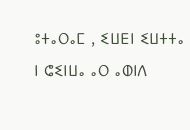ⵓⵜⴰⵔⴰⵎ , ⵉⵡⴹⵏ ⵉⵡⵜⵜⴰ ⵏ ⵛⵉⵏⵡⴰ ⴰⵔ ⴰⵀⵏⴷ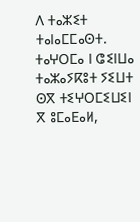ⴷ ⵜⴰⵣⵉⵜ ⵜⴰⵏⴰⵎⵎⴰⵙⵜ.
ⵜⴰⵖⵔⵎⴰ ⵏ ⵛⵉⵏⵡⴰ ⵜⴰⵣⴰⵢⴽⵓⵜ ⵢⵉⵡⵜ ⵙⴳ ⵜⵉⵖⵔⵎⵉⵡⵉⵏ ⴳ ⵓⵎⴰⴹⴰⵍ,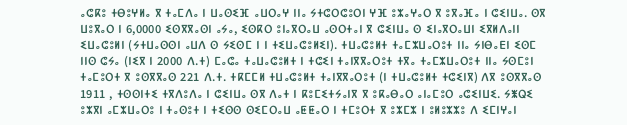ⴰⵛⴽⵓ ⵜⴱⵓⵖⵍⴰ ⴳ ⵜⴰⵎⴷⴰ ⵏ ⵡⴰⵙⵉⴼ ⴰⵡⵔⴰⵖ ⵏⵏⴰ ⵢⵜⵛⵔⵛⵓⵔⵏ ⵖⴼ ⵓⵣⴰⵖⴰⵔ ⴳ ⵓⴳⴰⴼⴰ ⵏ ⵛⵉⵏⵡⴰ. ⵙⴳ ⵡⵓⴳⴰⵔ ⵏ 6,0000 ⵉⵙⴳⴳⴰⵙⵏ ⴰⵢⴰ, ⵉⵙⴽⵔ ⵓⵏⴰⴳⵔⴰⵡ ⴰⵙⵔⵜⴰⵏ ⴳ ⵛⵉⵏⵡⴰ ⵙ ⵉⵏⴰⴳⵔⴰⵡⵏ ⵉⴳⵍⴷⴰⵏⵏ ⵉⵡⴰⵛⵓⵍⵏ (ⵢⵜⵡⴰⵙⵙⵏ ⴰⵡⴷ ⵙ ⵢⵉⵙⵎ ⵏ ⵏ ⵜⵉⵡⴰⵛⵓⵍⵉⵏ). ⵜⵡⴰⵛⵓⵍⵜ ⵜⴰⵎⵣⵡⴰⵔⵓⵜ ⵏⵏⴰ ⵢⵏⴱⴰⴹⵏ ⵉⵙⵎ ⵏⵏⵙ ⵛⵢⴰ (ⵏⵉⴳ ⵏ 2000 ⴷ.ⵜ) ⵎⴰⵛⴰ ⵜⴰⵡⴰⵛⵓⵍⵜ ⵏ ⵜⵛⵉⵏ ⵜⴰⵏⴳⴳⴰⵔⵓⵜ ⵜⴳⴰ ⵜⴰⵎⵣⵡⴰⵔⵓⵜ ⵏⵏⴰ ⵢⵙⵎⵓⵏ ⵜⴰⵎⵓⵔⵜ ⴳ ⵓⵙⴳⴳⴰⵙ 221 ⴷ.ⵜ. ⵜⴽⵎⵎⵍ ⵜⵡⴰⵛⵓⵍⵜ ⵜⴰⵏⴳⴳⴰⵔⵓⵜ (ⵏ ⵜⵡⴰⵛⵓⵍⵜ ⵜⵛⵉⵏⴳ) ⴷⴳ ⵓⵙⴳⴳⴰⵙ 1911 , ⵜⵙⵙⵏⵜⵉ ⵜⴳⴷⵓⴷⴰ ⵏ ⵛⵉⵏⵡⴰ ⵙⴳ ⴷⴰⵜ ⵏ ⴽⵓⵎⵉⵜⵢⴰⵏⴳ ⴳ ⵓⴽⴰⴱⴰⵔ ⴰⵏⴰⵎⵓⵔ ⴰⵛⵉⵏⵡⵉ. ⵢⵥⵕⵉ ⵓⵣⴳⵏ ⴰⵎⵣⵡⴰⵔⵓ ⵏ ⵜⴰⵙⵓⵜ ⵏ ⵜⵉⵙⵙ ⵙⵉⵎⵔⴰⵡ ⴰⵟⵟⴰⵔ ⵏ ⵜⵎⵓⵔⵜ ⴳ ⵓⵣⵎⵣ ⵏ ⵓⵍⵓⵣⵣⵓ ⴷ ⵉⵎⵏⵖⴰⵏ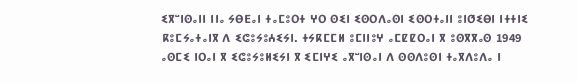ⵉⴳⵯⵏⵙⴰⵏⵏ ⵏⵏⴰ ⵢⴱⴹⴰⵏ ⵜⴰⵎⵓⵔⵜ ⵖⵔ ⵙⵉⵏ ⵉⵙⵔⴷⴰⵙⵏ ⵉⵙⵔⵜⴰⵏⵏ ⵓⵏⵚⵉⴱⵏ ⵏⵜⵜⵏⵉ ⴽⵓⵎⵢⴰⵜⴰⵏⴳ ⴷ ⵉⵛⵓⵢⵓⵄⵉⵢⵏ. ⵜⵢⴽⵎⵎⵍ ⵓⵎⵏⵏⵓⵖ ⴰⵎⵇⵇⵔⴰⵏ ⴳ ⵓⵙⴳⴳⴰⵙ 1949 ⴰⵙⵎⵉ ⵏⵔⴰⵏ ⴳ ⵉⵛⵓⵢⵓⵍⵉⵢⵏ ⴳ ⵉⵎⵏⵖⵉ ⴰⴳⵯⵏⵙⴰⵏ ⴷ ⵙⵙⴷⵓⵙⵏ ⵜⴰⴳⴷⵓⴷⴰ ⵏ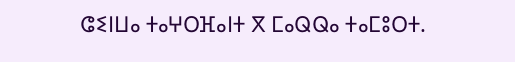ⵛⵉⵏⵡⴰ ⵜⴰⵖⵔⴼⴰⵏⵜ ⴳ ⵎⴰⵕⵕⴰ ⵜⴰⵎⵓⵔⵜ.